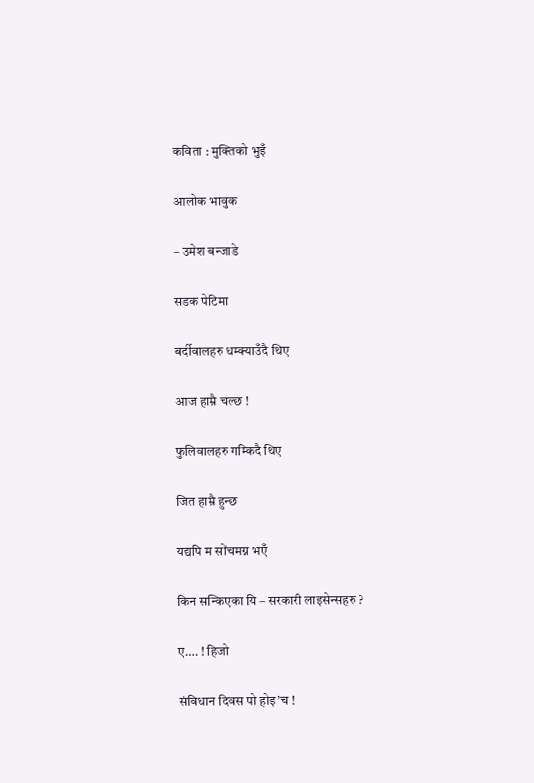कविता : मुक्तिको भुइँ

आलोक भावुक

– उमेश बन्जाडे

सडक पेटिमा

बर्दीवालहरु धम्क्याउँदै थिए

आज हाम्रै चल्छ !

फुलिवालहरु गम्किदै थिए

जित हाम्रै हुन्छ

यद्यपि म सोंचमग्न भएँ

किन सन्किएका यि – सरकारी लाइसेन्सहरु ?

ए…. ! हिजो

संविधान दिवस पो होइ’च !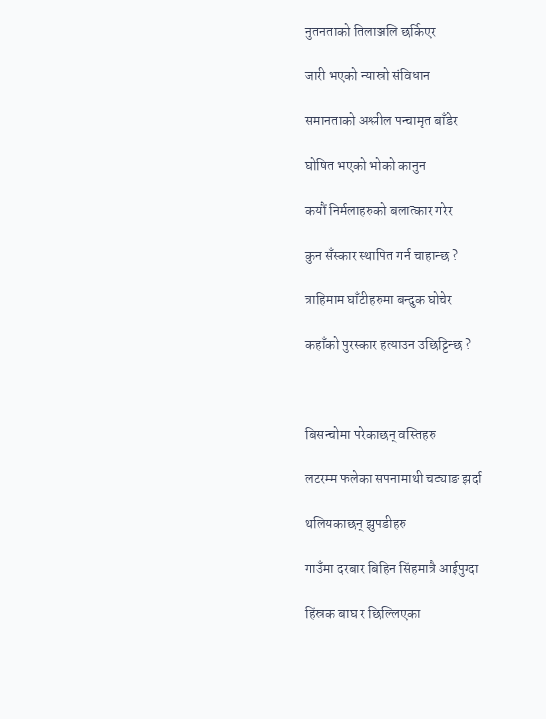नुतनताको तिलाञ्जलि छर्किएर

जारी भएको न्यास्रो संविधान

समानताको अश्लील पन्चामृत बाँडेर

घोषित भएको भोको कानुन

कयौं निर्मलाहरुको बलात्कार गरेर

कुन सँस्कार स्थापित गर्न चाहान्छ ?

त्राहिमाम घाँटीहरुमा बन्दुक घोचेर

कहाँको पुरस्कार हत्याउन उछिट्टिन्छ ?



बिसन्चोमा परेकाछन् वस्तिहरु

लटरम्म फलेका सपनामाथी चट्याङ झर्दा

थलियकाछन् झुपडीहरु

गाउँमा दरबार बिहिन सिंहमात्रै आईपुग्दा

हिंस्रक बाघ र छिल्लिएका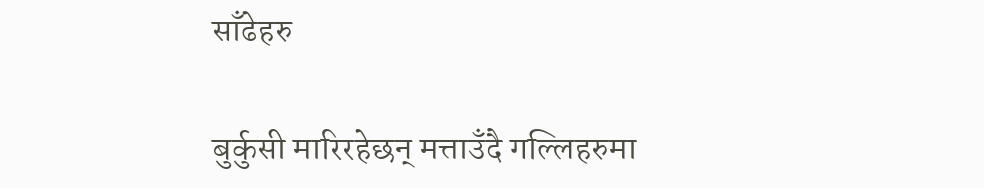साँढेहरु

बुर्कुसी मारिरहेछन् मत्ताउँदै गल्लिहरुमा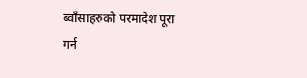ब्वाँसाहरुको परमादेश पूरा गर्न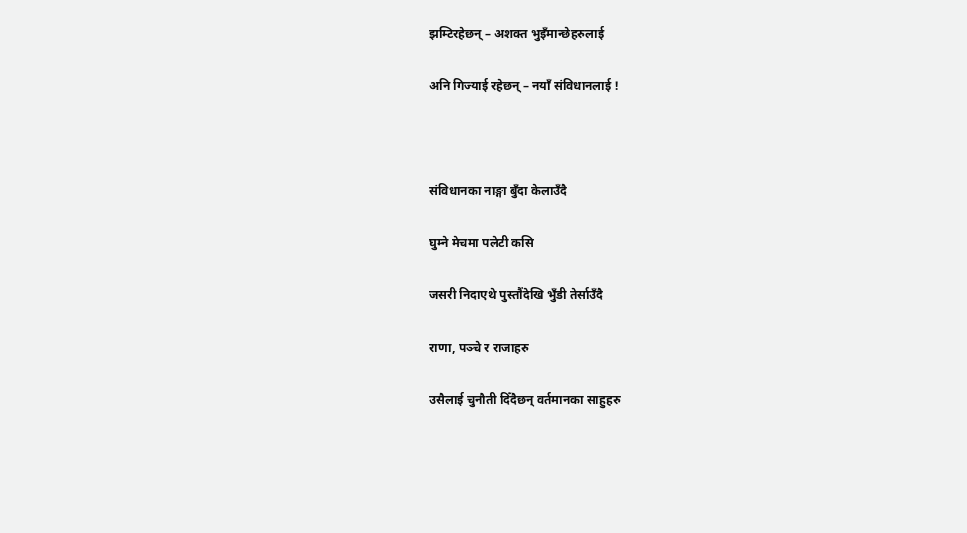झम्टिरहेछन् – अशक्त भुइँमान्छेहरुलाई

अनि गिज्याई रहेछन् – नयाँ संविधानलाई !



संविधानका नाङ्गा बुँदा केलाउँदै

घुम्ने मेचमा पलेटी कसि

जसरी निदाएथे पुस्तौंदेखि भुँडी तेर्साउँदै

राणा, पञ्चे र राजाहरु

उसैलाई चुनौती दिँदैछन् वर्तमानका साहुहरु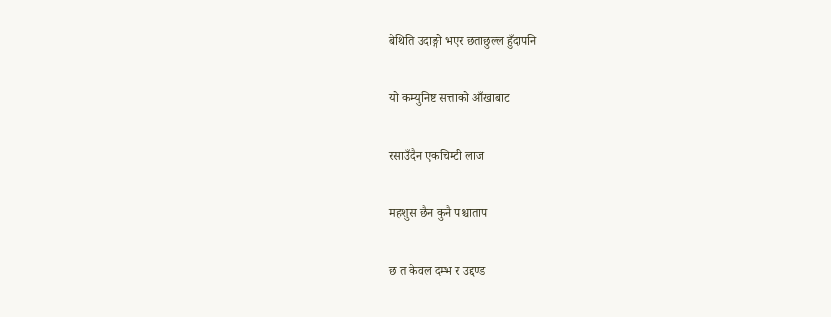बेथिति उदाङ्गो भएर छताछुल्ल हुँदापनि

यो कम्युनिष्ट सत्ताको आँखाबाट

रसाउँदैन एकचिम्टी लाज

महशुस छैन कुनै पश्चाताप

छ त केवल दम्भ र उद्दण्ड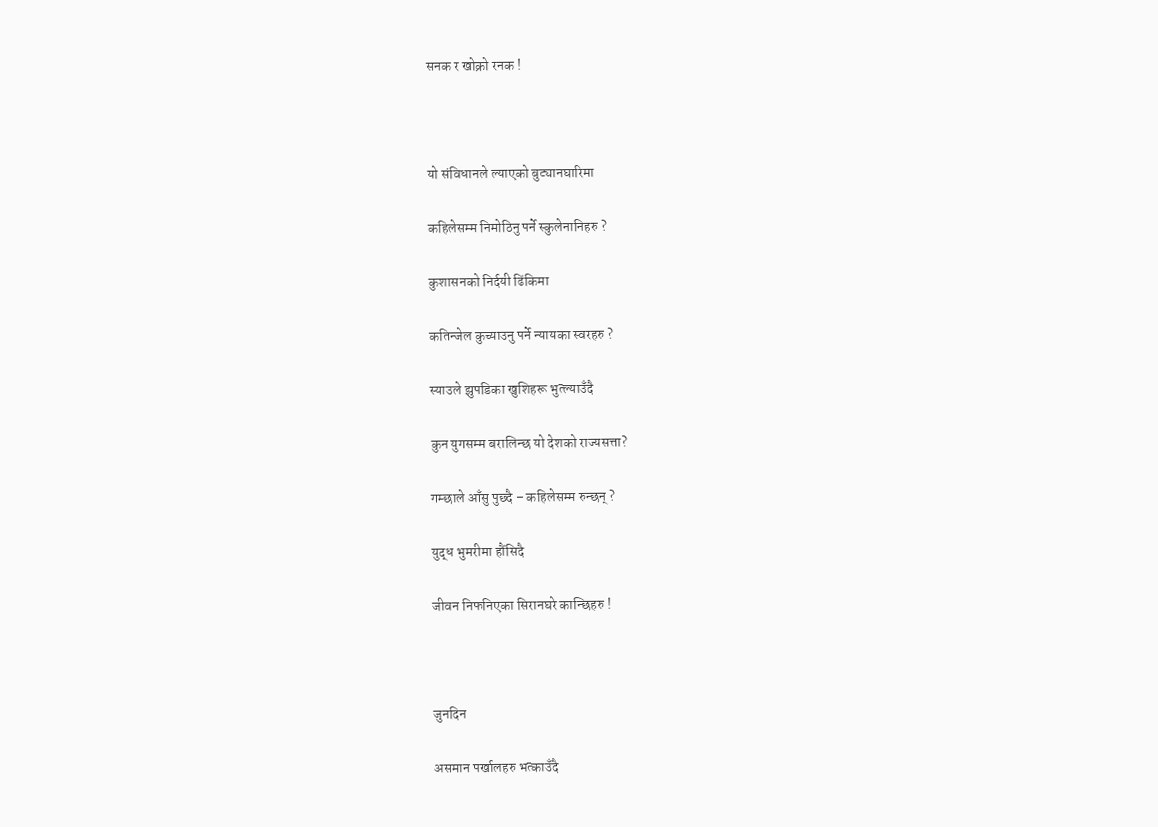सनक र खोक्रो रनक !



यो संविधानले ल्याएको बुट्यानघारिमा

कहिलेसम्म निमोठिनु पर्ने स्कुलेनानिहरु ?

कुशासनको निर्दयी ढिंकिमा

कतिन्जेल कुच्याउनु पर्ने न्यायका स्वरहरु ?

स्याउले झुपडिका खुशिहरू भुत्ल्याउँदै

कुन युगसम्म बरालिन्छ यो देशको राज्यसत्ता?

गम्छाले आँसु पुछ्दै – कहिलेसम्म रुन्छन् ?

युद्ध भुमरीमा हौंसिदै

जीवन निफनिएका सिरानघरे कान्छिहरु !



जुनदिन

असमान पर्खालहरु भत्काउँदै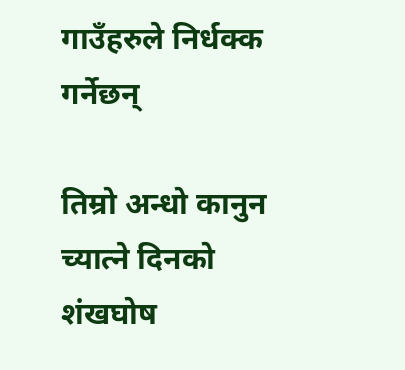गाउँहरुले निर्धक्क गर्नेछन्

तिम्रो अन्धो कानुन च्यात्ने दिनको शंखघोष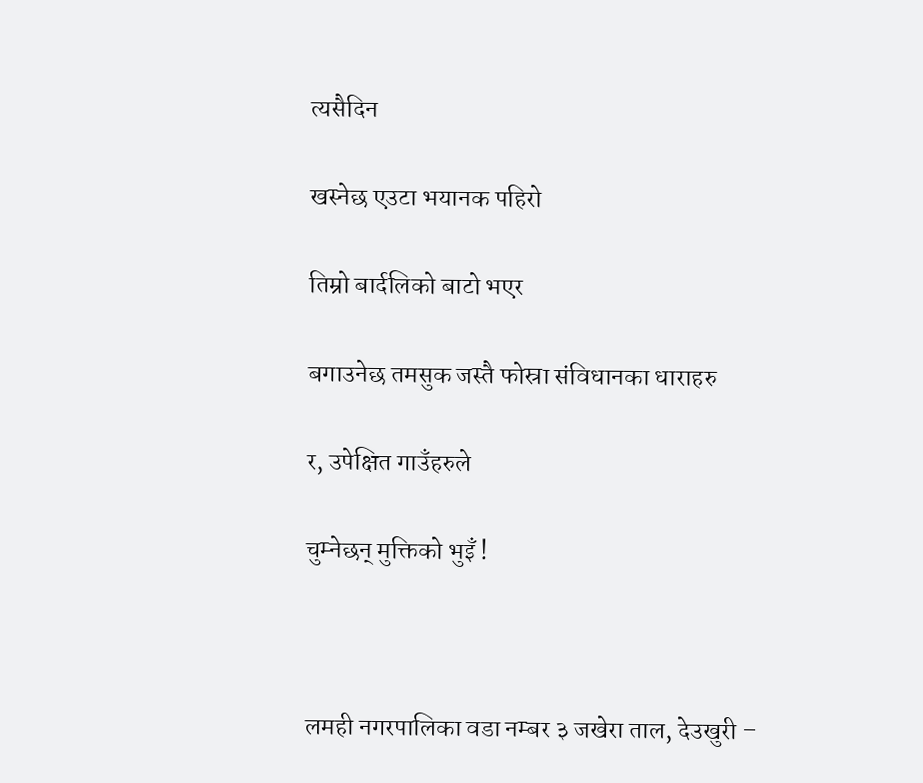त्यसैदिन

खस्नेछ एउटा भयानक पहिरो

तिम्रो बार्दलिको बाटो भएर

बगाउनेछ तमसुक जस्तै फोस्रा संविधानका धाराहरु

र, उपेक्षित गाउँहरुले

चुम्नेछन् मुक्तिको भुइँ !



लमही नगरपालिका वडा नम्बर ३ जखेरा ताल, देउखुरी –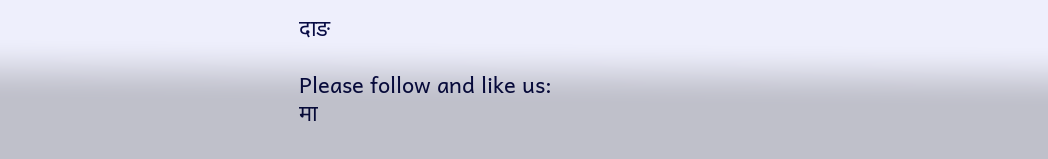दाङ

Please follow and like us:
मा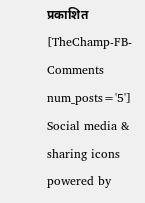प्रकाशित
[TheChamp-FB-Comments num_posts='5']
Social media & sharing icons powered by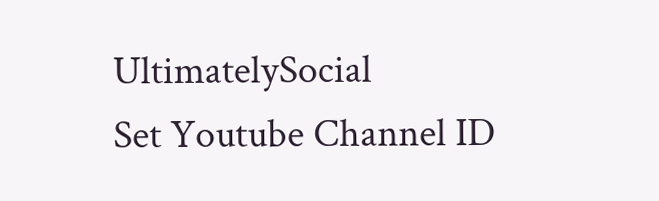UltimatelySocial
Set Youtube Channel ID